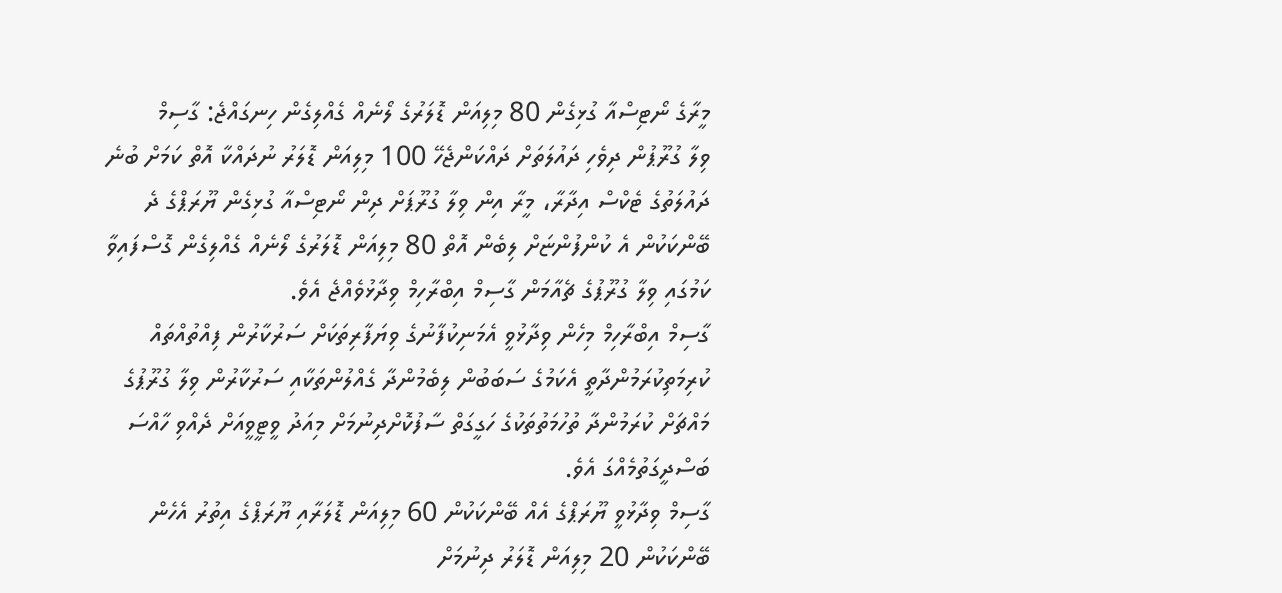މީރާގެ ނޯޓިސްއާ ގުޅިގެން 80 މިލިއަން ޑޮލަރުގެ ލޯނެއް ގެއްލިގެން ހިނގައްޖެ: ގާސިމް
ވިލާ ގުރޫޕުން ދިވެހި ދައުލަތަށް ދައްކަންޖެހޭ 100 މިލިއަން ޑޮލަރު ނުދައްކާ އޮތް ކަމަށް ބުނެ ދައުލަތުގެ ޓެކްސް އިދާރާ، މީރާ އިން ވިލާ ގުރޫޕަށް ދިން ނޯޓިސްއާ ގުޅިގެން ޔޫރަޕްގެ ދެ ބޭންކަކުން އެ ކުންފުންޏަށް ލިބެން އޮތް 80 މިލިއަން ޑޮލަރުގެ ލޯނެއް ގެއްލިގެން ގޮސްފައިވާ ކަމުގައި ވިލާ ގުރޫޕުގެ ޗެއާމަން ގާސިމް އިބްރާހިމް ވިދާޅުވެއްޖެ އެވެ.
ގާސިމް އިބްރާހިމް މިހެން ވިދާޅުވީ އެމަނިކުފާނުގެ ވިޔަފާރިތަކަށް ސަރުކާރުން ފިއްތުއްތައް ކުރިމަތިކުރަމުންދާތީ އެކަމުގެ ސަބަބުން ލިބެމުންދާ ގެއްލުންތަކާއި ސަރުކާރުން ވިލާ ގުރޫޕުގެ މައްޗަށް ކުރަމުންދާ ތުހުމަތުތަކުގެ ހަގީގަތް ސާފުކޮށްދިނުމަށް މިއަދު ވީޓީވީއަށް ދެއްވި ހާއްސަ ބަސްދީގަތުމެއްގަ އެވެ.
ގާސިމް ވިދާޅުވީ ޔޫރަޕްގެ އެއް ބޭންކަކުން 60 މިލިއަން ޑޮލަރާއި ޔޫރަޕްގެ އިތުރު އެހެން ބޭންކަކުން 20 މިލިއަން ޑޮލަރު ދިނުމަށް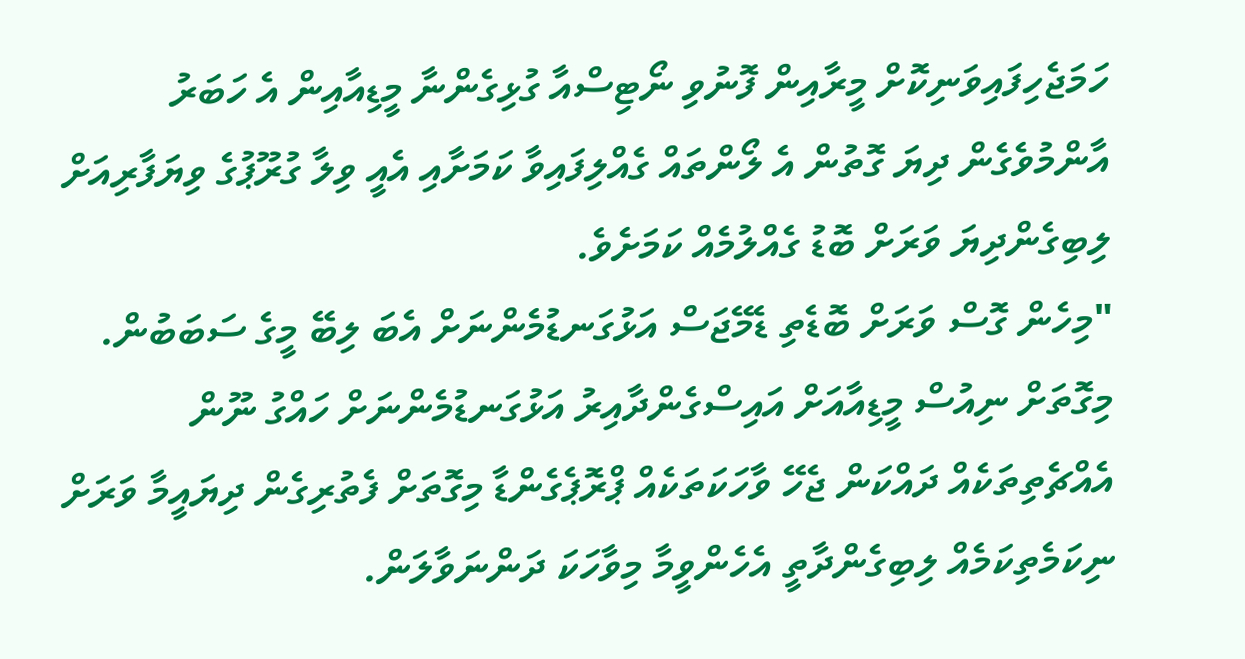ހަމަޖެހިފައިވަނިކޮށް މީރާއިން ފޮނުވި ނޯޓިސްއާ ގުޅިގެންނާ މީޑިއާއިން އެ ހަބަރު އާންމުވެގެން ދިޔަ ގޮތުން އެ ލޯންތައް ގެއްލިފައިވާ ކަމަށާއި އެއީ ވިލާ ގުރޫޕުގެ ވިޔަފާރިއަށް ލިބިގެންދިޔަ ވަރަށް ބޮޑު ގެއްލުމެއް ކަމަށެވެ.
"މިހެން ގޮސް ވަރަށް ބޮޑެތި ޑެމޭޖަސް އަޅުގަނޑުމެންނަށް އެބަ ލިބޭ މީގެ ސަބަބުން. މިގޮތަށް ނިއުސް މީޑިއާއަށް އައިސްގެންދާއިރު އަޅުގަނޑުމެންނަށް ހައްގު ނޫން އެއްޗެތިތަކެއް ދައްކަން ޖެހޭ ވާހަކަތަކެއް ޕްރޮޕެގެންޑާ މިގޮތަށް ފެތުރިގެން ދިޔައީމާ ވަރަށް ނިކަމެތިކަމެއް ލިބިގެންދާތީ އެހެންވީމާ މިވާހަކަ ދަންނަވާލަން.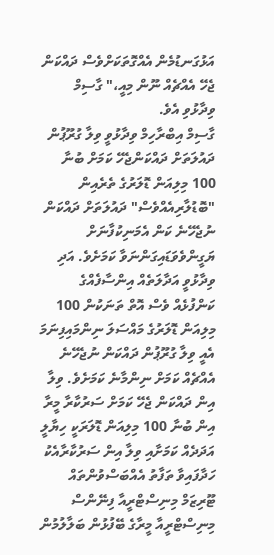އަޅުގަނޑުމެން އެއްގޮތަކަށްވެސް ދައްކަން ޖެހޭ އެއްޗެއް ނޫން މިއީ،" ގާސިމް ވިދާޅުވި އެވެ.
ގާސިމް އިބްރާހިމް ވިދާޅުވީ ވިލާ ގުރޫޕުން ދައުލަތަށް ދައްކަންޖެހޭ ކަމަށް ބުނާ 100 މިލިއަން ޑޮލަރުގެ ތެރެއިން "ބޮޑުލާރިއެއްވެސް" ދައުލަތަށް ދައްކަން ނުޖެހޭނެ ކަން އެމަނިކުފާނަށް ޔަގީންވެވަޑައިގަންނަވާ ކަމަށެވެ. އަދި ވިދާޅުވީ އަދާލަތެއް އިންސާފެއްގެ ކަންފުޅެއް ވެސް އޮތް ތަނަކުން 100 މިލިއަން ޑޮލަރުގެ މައްސަލަ ނިންމައިފިނަމަ އެއީ ވިލާ ގުރޫޕުން ދައްކަން ނުޖެހޭނެ އެއްޗެއް ކަމަށް ނިންމާނެ ކަމަށެވެ. ވިލާ އިން ދައްކަން ޖެހޭ ކަމަށް ސަރުކާރާ މީރާ އިން ބުނާ 100 މިލިއަން ޑޮލަރަކީ ހިޔާލީ އަދަދެއް ކަމަށާއި ވިލާ އިން ސަރުކާރާއެކު ހަދާފައިވާ ތަފާތު އެއްބަސްވުންތައް ޓޫރިޒަމް މިނިސްޓްރީއާ ފިނޭންސް މިނިސްޓްރީއާ މީރާގެ ބޭފުޅުން ބަލާލުމުން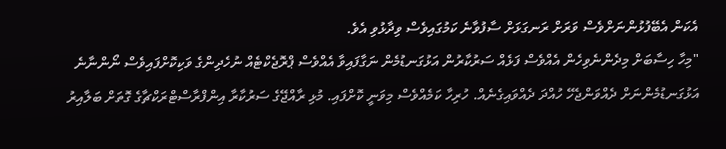އެކަން އެބޭފުޅުންނަށްވެސް ވަރަށް ރަނގަޅަށް ސާފުވާނެ ކަމުގައިވެސް ވިދާޅުވި އެވެ.
"މިހާ ހިސާބަށް މިދެންނެވިހެން އެއްވެސް ފަޅެއް ސަރުކާރުން އަޅުގަނޑުމެން ނަގާފައިވާ އެއްވެސް ޕްރޮޖެކްޓެއް ނުހެދިންގެ ވަކިކޮށްފައިވެސް ނޯންނާނެ އަޅުގަނޑުމެންނަށް ދެއްވަންޖެހޭ ހުއްދަ ދެއްވައިގެނެއް. ހުރިހާ ކަމެއްވެސް މިވަނީ ކޮށްފައި. މުޅި ރާއްޖޭގެ ސަރުކާރާ އިންފްރާސްޓްރަކްޗާގެ ގޮތަށް ބަލާއިރު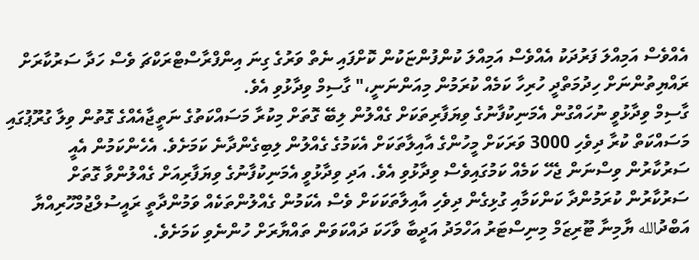އެއްވެސް އަމިއްލަ ފަރުދަކު އެއްވެސް އަމިއްލަ ކުންފުންޏަކުން ކޮށްފައި ނެތް ވަރުގެ ގިނަ އިންފްރާސްޓްރަކްޗަ ވެސް ހަދާ ސަރުކާރަށް ރައްޔިތުންނަށް ހިދުމަތްދީ ހުރިހާ ކަމެއް ކުރަމުން މިއަންނަނީ،" ގާސިމް ވިދާޅުވި އެވެ.
ގާސިމް ވިދާޅުވީ ނުހައްގުން އެމަނިކުފާނުގެ ވިޔަފާރިތަކަށް ގެއްލުން ލިބޭ ގޮތަށް މިކުރާ މަސައްކަތުގެ ނަތީޖާއެއްގެ ގޮތުން ވިލާ ގުރޫޕުގައި މަސައްކަތް ކުރާ ދިވެހި 3000 ވަރަކަށް މީހުންގެ އާއިލާތަކަށް އެކަމުގެ ގެއްލުން ލިބިގެންދާނެ ކަމަށެވެ. އެހެންކަމުން އެއީ ސަރުކާރުން ވިސްނަން ޖެހޭ ކަމެއް ކަމުގައިވެސް ވިދާޅުވި އެވެ. އަދި ވިދާޅުވީ އެމަނިކުފާނުގެ ވިޔަފާރިއަށް ގެއްލުންވާ ގޮތަށް ސަރުކާރުން ކުރަމުންދާ ކަންކަމާއި ގުޅިގެން ދިވެހި އާއިލާތަކަކަށް ވެސް އެކަމުން ގެއްލުންތަކެއް ވަމުންދާތީ ރައީސުލްޖުމްހޫރިއްޔާ އަބްދުالله ޔާމިނާ ޓޫރިޒަމް މިނިސްޓަރު އަހްމަދު އަދީބާ ވާހަކަ ދައްކަވަން ތައްޔާރަށް ހުންނެވި ކަމަށެވެ.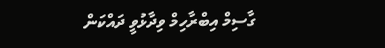ގާސިމް އިބްރާހިމް ވިދާޅުވީ ދައްކަން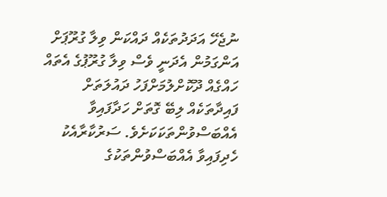ނުޖެހޭ އަދަދުތަކެއް ދައްކަން ވިލާ ގުރޫޕަށް އަންގަމުން އެދަނީ ވެސް ވިލާ ގުރޫޕުގެ އެތައް ހައްގެއް ދޫކޮށްލުމަށްފަހު ދައުލަތަށް ފައިދާތަކެއް ލިބޭ ގޮތަށް ހަދާފައިވާ އެއްބަސްވުންތަކަކަށެވެ. ސަރުކާރާއެކު ހެދިފައިވާ އެއްބަސްވުންތަކުގެ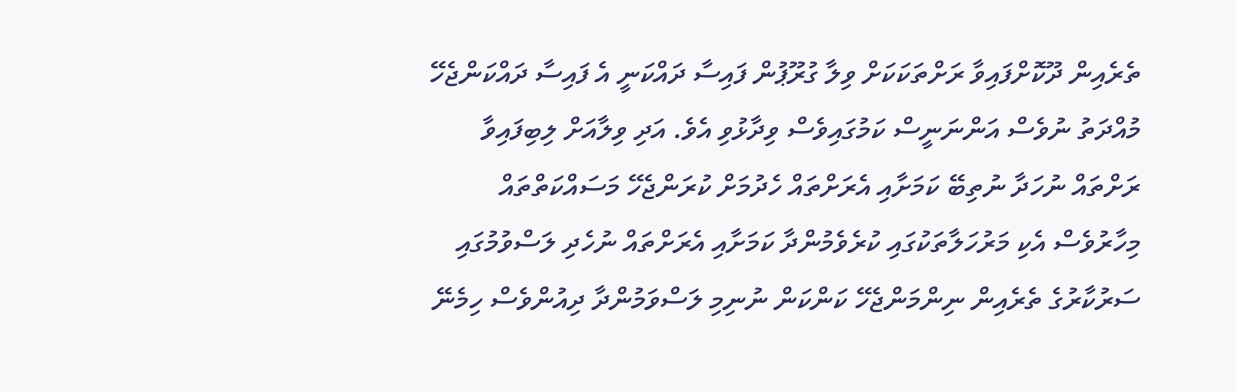ތެރެއިން ދޫކޮށްފައިވާ ރަށްތަކަކަށް ވިލާ ގުރޫޕުން ފައިސާ ދައްކަނީ އެ ފައިސާ ދައްކަންޖެހޭ މުއްދަތު ނުވެސް އަންނަނީސް ކަމުގައިވެސް ވިދާޅުވި އެވެ. އަދި ވިލާއަށް ލިބިފައިވާ ރަށްތައް ނުހަދާ ނުތިބޭ ކަމަށާއި އެރަށްތައް ހެދުމަށް ކުރަންޖެހޭ މަސައްކަތްތައް މިހާރުވެސް އެކި މަރުހަލާތަކުގައި ކުރެވެމުންދާ ކަމަށާއި އެރަށްތައް ނުހެދި ލަސްވުމުގައި ސަރުކާރުގެ ތެރެއިން ނިންމަންޖެހޭ ކަންކަން ނުނިމި ލަސްވަމުންދާ ދިއުންވެސް ހިމެނޭ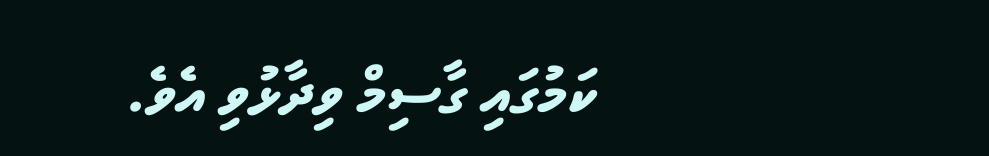ކަމުގައި ގާސިމް ވިދާޅުވި އެވެ.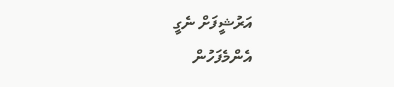އަރުޝީފަށް ނެގީ
އެންމެފަހުން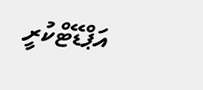އަޕްޑޭޓްކުރީ